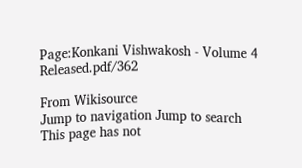Page:Konkani Vishwakosh - Volume 4 Released.pdf/362

From Wikisource
Jump to navigation Jump to search
This page has not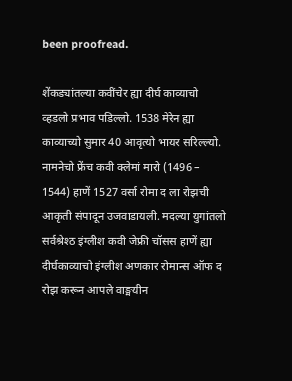been proofread.

शेंकड्यांतल्या कवींचेर ह्या दीर्घ काव्याचो व्हडलो प्रभाव पडिल्लो. 1538 मेरेन ह्या काव्याच्यो सुमार 40 आवृत्यो भायर सरिल्ल्यो. नामनेचो फ्रेंच कवी क्लेमां मारो (1496 – 1544) हाणें 1527 वर्सा रोमा द ला रोझची आकृती संपादून उजवाडायली. मदल्या युगांतलो सर्वश्रेश्ठ इंग्लीश कवी जेफ्री चॉसस हाणें ह्या दीर्घकाव्याचो इंग्लीश अणकार रोमान्स ऑफ द रोझ करून आपले वाङ्मयीन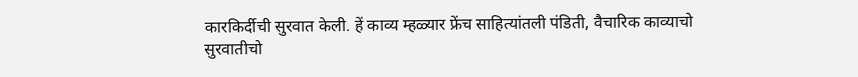कारकिर्दीची सुरवात केली. हें काव्य म्हळ्यार फ्रेंच साहित्यांतली पंडिती, वैचारिक काव्याचो सुरवातीचो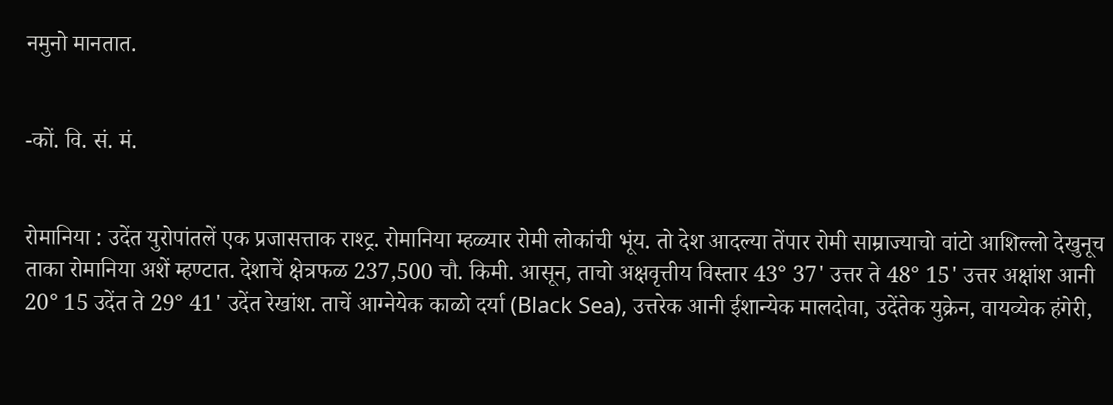नमुनो मानतात.


-कों. वि. सं. मं.


रोमानिया : उदेंत युरोपांतलें एक प्रजासत्ताक राश्ट्र. रोमानिया म्हळ्यार रोमी लोकांची भूंय. तो देश आदल्या तेंपार रोमी साम्राज्याचो वांटो आशिल्लो देखुनूच ताका रोमानिया अशें म्हण्टात. देशाचें क्षेत्रफळ 237,500 चौ. किमी. आसून, ताचो अक्षवृत्तीय विस्तार 43° 37' उत्तर ते 48° 15' उत्तर अक्षांश आनी 20° 15 उदेंत ते 29° 41' उदेंत रेखांश. ताचें आग्नेयेक काळो दर्या (Black Sea), उत्तरेक आनी ईशान्येक मालदोवा, उदेंतेक युक्रेन, वायव्येक हंगेरी,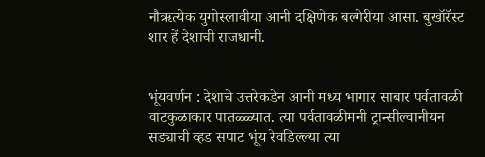नौऋत्येक युगोस्लावीया आनी दक्षिणेक बल्गेरीया आसा. बुखॉरॅस्ट शार हें देशाची राजधानी.


भूंयवर्णन : देशाचे उत्तरेकडेन आनी मध्य भागार साबार पर्वतावळी वाटकुळाकार पातळ्ळ्यात. त्या पर्वतावळीमनी ट्रान्सील्वानीयन सड्याची व्हड सपाट भूंय रेवडिल्ल्या त्या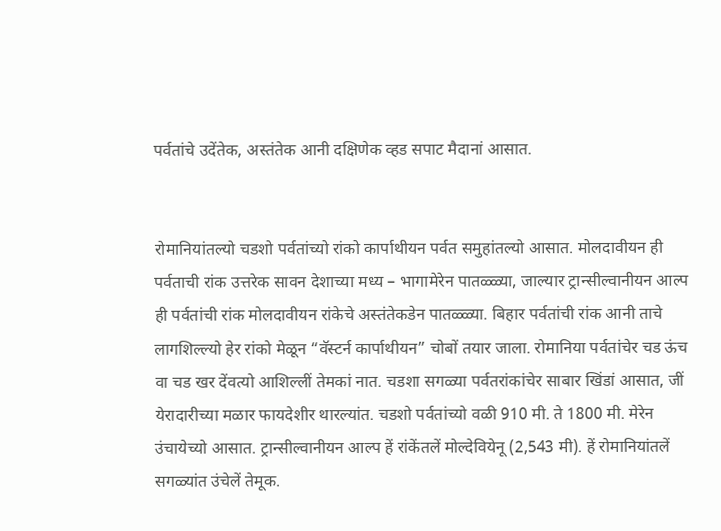पर्वतांचे उदेंतेक, अस्तंतेक आनी दक्षिणेक व्हड सपाट मैदानां आसात.


रोमानियांतल्यो चडशो पर्वतांच्यो रांको कार्पाथीयन पर्वत समुहांतल्यो आसात. मोलदावीयन ही पर्वताची रांक उत्तरेक सावन देशाच्या मध्य – भागामेरेन पातळ्ळ्या, जाल्यार ट्रान्सील्वानीयन आल्प ही पर्वतांची रांक मोलदावीयन रांकेचे अस्तंतेकडेन पातळ्ळ्या. बिहार पर्वतांची रांक आनी ताचे लागशिल्ल्यो हेर रांको मेळून “वॅस्टर्न कार्पाथीयन” चोबों तयार जाला. रोमानिया पर्वतांचेर चड ऊंच वा चड खर देंवत्यो आशिल्लीं तेमकां नात. चडशा सगळ्या पर्वतरांकांचेर साबार खिंडां आसात, जीं येरादारीच्या मळार फायदेशीर थारल्यांत. चडशो पर्वतांच्यो वळी 910 मी. ते 1800 मी. मेरेन उंचायेच्यो आसात. ट्रान्सील्वानीयन आल्प हें रांकेंतलें मोल्देवियेनू (2,543 मी). हें रोमानियांतलें सगळ्यांत उंचेलें तेमूक.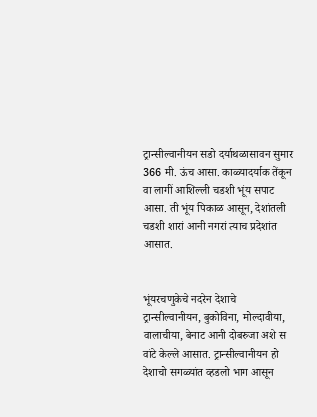ट्रान्सील्वानीयन सडो दर्याथळासावन सुमार 366 मी. ऊंच आसा. काळ्यादर्याक तेंकून वा लागीं आशिल्ली चडशी भूंय सपाट आसा. ती भूंय पिकाळ आसून, देशांतली चडशी शारां आनी नगरां त्याच प्रदेशांत आसात.


भूंयरचणुकेचे नदरेन देशाचे ट्रान्सील्वानीयन, बुकोविना, मोल्दावीया, वालाचीया, बेनाट आनी दोबरुजा अशे स वांटे केल्ले आसात. ट्रान्सील्वानीयन हो देशाचो सगळ्यांत व्हडलो भाग आसून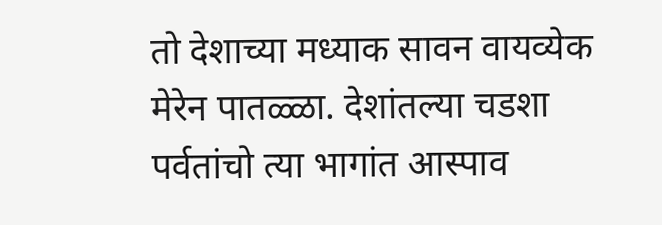तो देशाच्या मध्याक सावन वायव्येक मेरेन पातळ्ळा. देशांतल्या चडशा पर्वतांचो त्या भागांत आस्पाव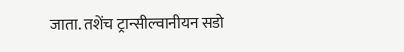जाता. तशेंच ट्रान्सील्वानीयन सडो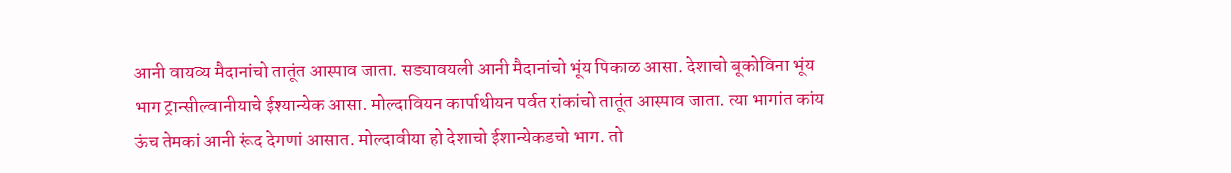आनी वायव्य मैदानांचो तातूंत आस्पाव जाता. सड्यावयली आनी मैदानांचो भूंय पिकाळ आसा. देशाचो बूकोविना भूंय भाग ट्रान्सील्वानीयाचे ईश्यान्येक आसा. मोल्दावियन कार्पाथीयन पर्वत रांकांचो तातूंत आस्पाव जाता. त्या भागांत कांय ऊंच तेमकां आनी रूंद देगणां आसात. मोल्दावीया हो देशाचो ईशान्येकडचो भाग. तो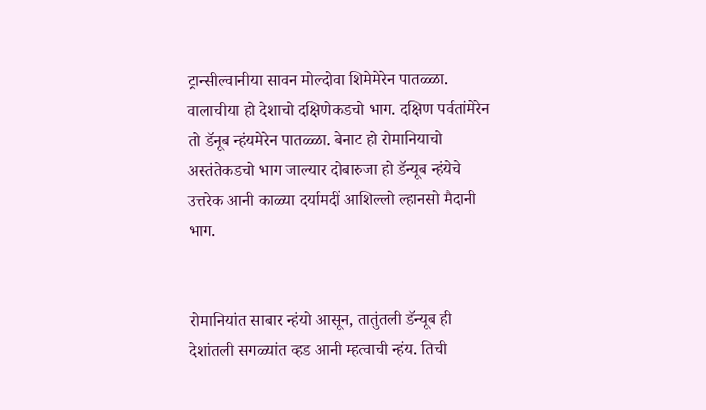ट्रान्सील्वानीया सावन मोल्दोवा शिमेमेरेन पातळ्ळा. वालाचीया हो देशाचो दक्षिणेकडचो भाग. दक्षिण पर्वतांमेरेन तो डॅनूब न्हंयमेरेन पातळ्ळा. बेनाट हो रोमानियाचो अस्तंतेकडचो भाग जाल्यार दोबारुजा हो डॅन्यूब न्हंयेचे उत्तरेक आनी काळ्या दर्यामदीं आशिल्लो ल्हानसो मैदानी भाग.


रोमानियांत साबार न्हंयो आसून, तातुंतली डॅन्यूब ही देशांतली सगळ्यांत व्हड आनी म्हत्वाची न्हंय. तिची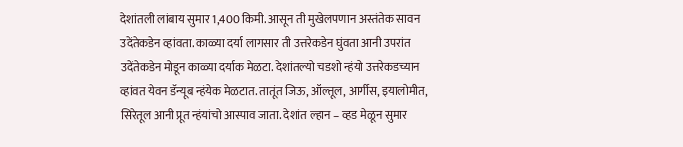देशांतली लांबाय सुमार 1,400 किमी. आसून ती मुखेलपणान अस्तंतेक सावन उदेंतेकडेन व्हांवता. काळ्या दर्या लागसार ती उत्तरेकडेन घुंवता आनी उपरांत उदेंतेकडेन मोडून काळ्या दर्याक मेळटा. देशांतल्यो चडशो न्हंयो उत्तरेकडच्यान व्हांवत येवन डॅन्यूब न्हंयेक मेळटात. तातूंत जिऊ, ऑल्तूल, आर्गीस, इयालोमीत, सिरेतूल आनी प्रूत न्हंयांचो आस्पाव जाता. देशांत ल्हान – व्हड मेळून सुमार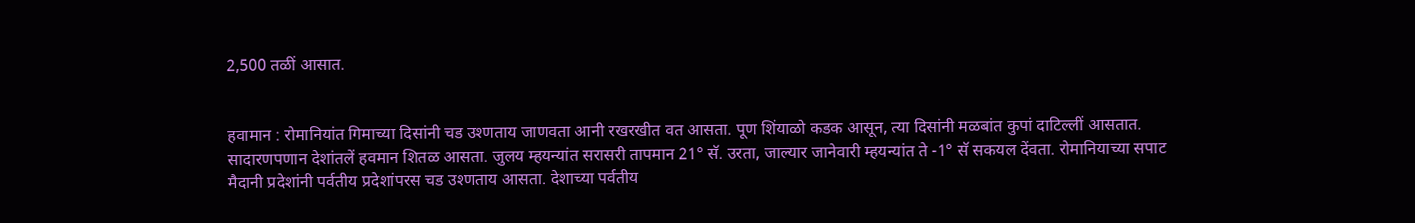2,500 तळीं आसात.


हवामान : रोमानियांत गिमाच्या दिसांनी चड उश्णताय जाणवता आनी रखरखीत वत आसता. पूण शिंयाळो कडक आसून, त्या दिसांनी मळबांत कुपां दाटिल्लीं आसतात. सादारणपणान देशांतलें हवमान शितळ आसता. जुलय म्हयन्यांत सरासरी तापमान 21° सॅ. उरता, जाल्यार जानेवारी म्हयन्यांत ते -1° सॅ सकयल देंवता. रोमानियाच्या सपाट मैदानी प्रदेशांनी पर्वतीय प्रदेशांपरस चड उश्णताय आसता. देशाच्या पर्वतीय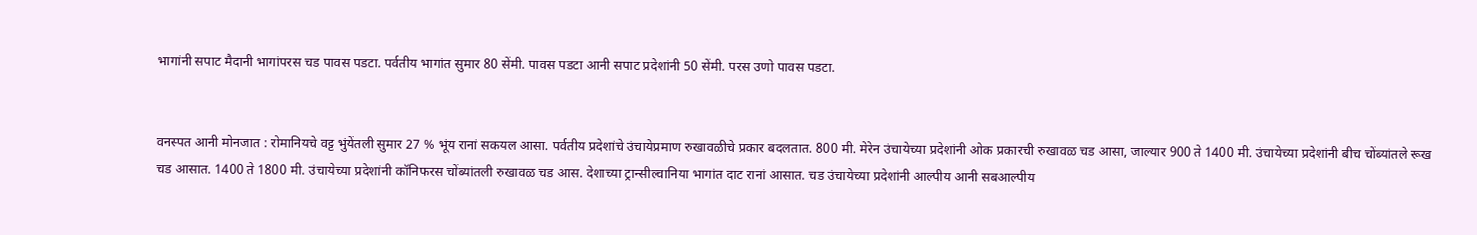भागांनी सपाट मैदानी भागांपरस चड पावस पडटा. पर्वतीय भागांत सुमार 80 सेंमी. पावस पडटा आनी सपाट प्रदेशांनी 50 सेंमी. परस उणो पावस पडटा.


वनस्पत आनी मोनजात : रोमानियचे वट्ट भुंयेंतली सुमार 27 % भूंय रानां सकयल आसा. पर्वतीय प्रदेशांचे उंचायेप्रमाण रुखावळीचे प्रकार बदलतात. 800 मी. मेरेन उंचायेच्या प्रदेशांनी ओक प्रकारची रुखावळ चड आसा, जाल्यार 900 ते 1400 मी. उंचायेच्या प्रदेशांनी बीच चोंब्यांतले रूख चड आसात. 1400 ते 1800 मी. उंचायेच्या प्रदेशांनी कॉनिफरस चोंब्यांतली रुखावळ चड आस. देशाच्या ट्रान्सील्वानिया भागांत दाट रानां आसात. चड उंचायेच्या प्रदेशांनी आल्पीय आनी सबआल्पीय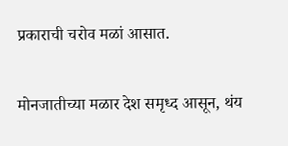प्रकाराची चरोव मळां आसात.


मोनजातीच्या मळार देश समृध्द आसून, थंय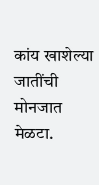कांय खाशेल्या जातींची मोनजात मेळटा.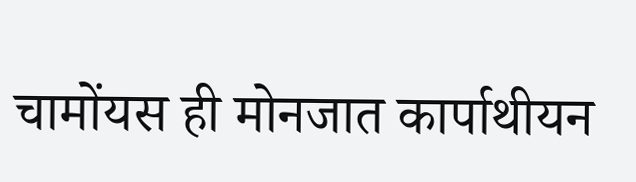चामोंयस ही मोनजात कार्पाथीयन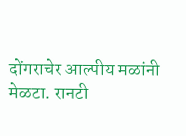दोंगराचेर आल्पीय मळांनी मेळटा. रानटी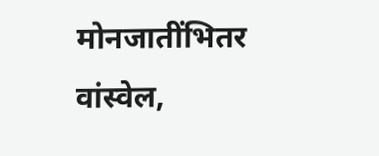मोनजातींभितर वांस्वेल,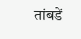तांबडें